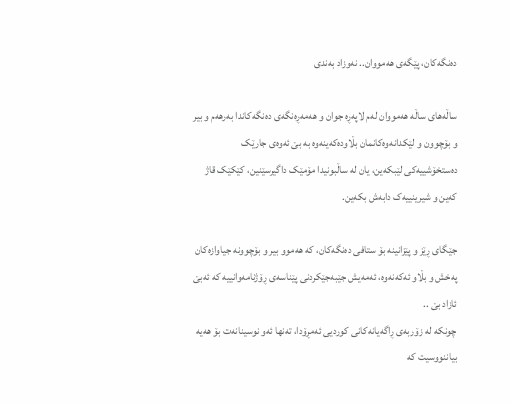دەنگەکان، پێگەی هەمووان.. نەوزاد بەندی

ساڵەهای ساڵە هەمووان لەم لاپەڕە جوان و هەمەڕەنگەی دەنگەکاندا بەرهەم و بیر و بۆچوون و لێکدانەوەکانمان بڵاودەکەینەوە بە بێ ئەوەی جارێک دەستخۆشییەکی لێبکەین، یان لە ساڵبونیدا مۆمێک داگیرسێنین، کێکێک قاژ کەین و شیرینییەک دابەش بکەین.

جێگای ڕێز و پێزانینە بۆ ستافی دەنگەکان، کە هەموو بیر و بۆچوونە جیاوازەکان پەخش و بڵاو ئەکەنەوە، ئەمەیش جێبەجێکردنی پێناسەی ڕۆژنامەوانییە کە ئەبێ ئازاد بێ ..
چونکە لە زۆربەی ڕاگەیانەکانی کوردیی ئەمڕۆدا، تەنها ئەو نوسینانەت بۆ هەیە بیاننووسیت کە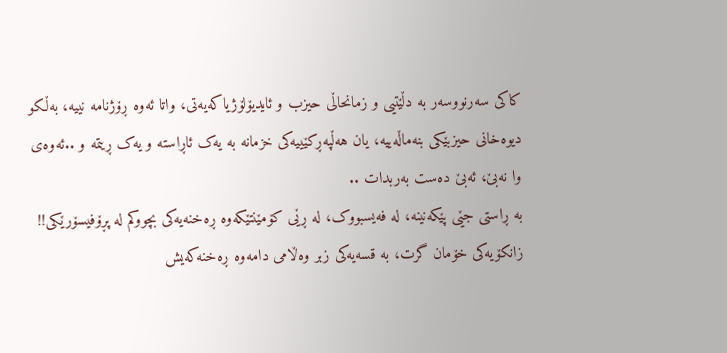کاکی سەرنووسەر بە دڵێتیی و زمانحاڵی حیزب و ئایدیۆلۆژیاکەیەتی، واتا ئەوە ڕۆژنامە نییە، بەڵکو دیوەخانی حیزبێکی بنەماڵەییە، یان هەڵپەڕکێییەکی خزمانە بە یەک ئاڕاستە و یەک ڕیتمە و ..ئەوەی وا نەبێ، ئەبێ دەست بەربدات ..
بە ڕاستی جێی پێکەنینە، لە فەیسبووک، لە ڕێی کۆمێنتێکەوە ڕەخنەیەکی بچووکم لە پڕۆفیسۆرێکی!! زانکۆیەکی خۆمان گرت، بە قسەیەکی زبر وەڵامی دامەوە ڕەخنەکەیش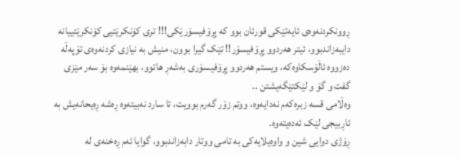ڕوونکردنەوەی ئایەتێکی قورئان بوو کە پڕۆفیسۆرێکی!!! تری کۆنکرێتیی کۆنکرێتییانە دایبەزاندبوو، ئیتر هەردوو پڕۆفیسۆر!! تێک گیرا بوون، منیش بە نیازی کردنەوەی تۆپەڵە دەزووە ئاڵۆسکاوەکە، ویستم هەردوو پڕۆفیسۆری بەشەڕ هاتوو، بهێنمەوە بۆ سەر مێزی گفت و گۆ و لێکتێگەیشتن ..
وەڵامی قسە زبرەکەم نەدایەوە، ووتم زۆر گەرم بوویت، تا سارد نەبیتەوە ڕەشە ڕەیحانەیش بە ئاڕبیجی لێک ئەدەیتەوە.
ڕۆژی دوایی شین و واوەیلایەکی به تامی ووتار دابەزاندبوو، گوایا ئەم ڕەخنەی لە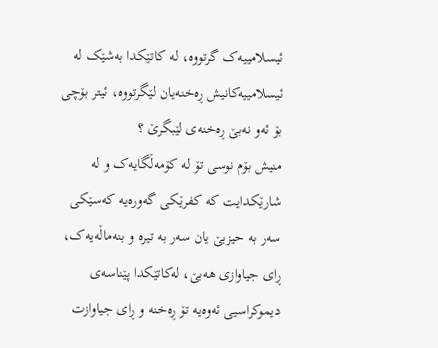ئیسلامییەک گرتووە، لە کاتێکدا بەشێک لە ئیسلامییەکانیش ڕەخنەیان لێگرتووە، ئیتر بۆچی بۆ ئەو نەبێ ڕەخنەی لێبگرێ ؟
منیش بۆم نوسی تۆ لە کۆمەڵگایەک و له شارێکدایت کە کفرێکی گەورەیە کەسێکی سەر بە حیزبێ یان سەر بە تیرە و بنەماڵەیەک، ڕای جیاوازی هەبێ، لەکاتێکدا پێناسەی دیموکراسیی ئەوەیە تۆ ڕەخنە و ڕای جیاوازت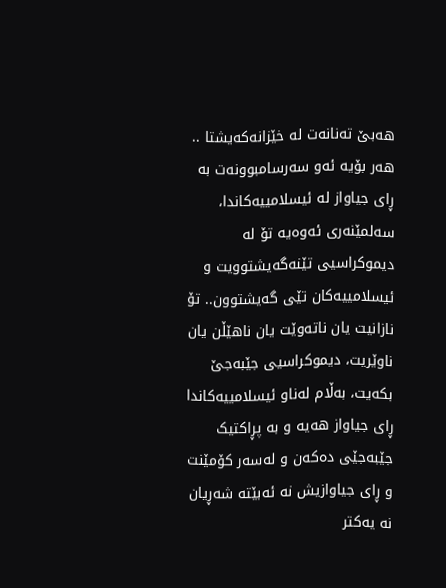هەبێ تەنانەت لە خێزانەکەیشتا .. هەر بۆیە ئەو سەرسامبوونەت بە ڕای جیاواز لە ئیسلامییەکاندا، سەلمێنەری ئەوەیە تۆ لە دیموکراسیی تێنەگەیشتوویت و ئیسلامییەکان تێی گەیشتوون.. تۆ نازانیت یان ناتەوێت یان ناهێڵن یان ناوێریت، دیموکراسیی جێبەجێ بکەیت، بەڵام لەناو ئیسلامییەکاندا ڕای جیاواز هەیە و به پڕاکتیک جێبەجێی دەکەن و لەسەر کۆمێنت و ڕای جیاوازیش نە ئەبێتە شەڕیان نە یەکتر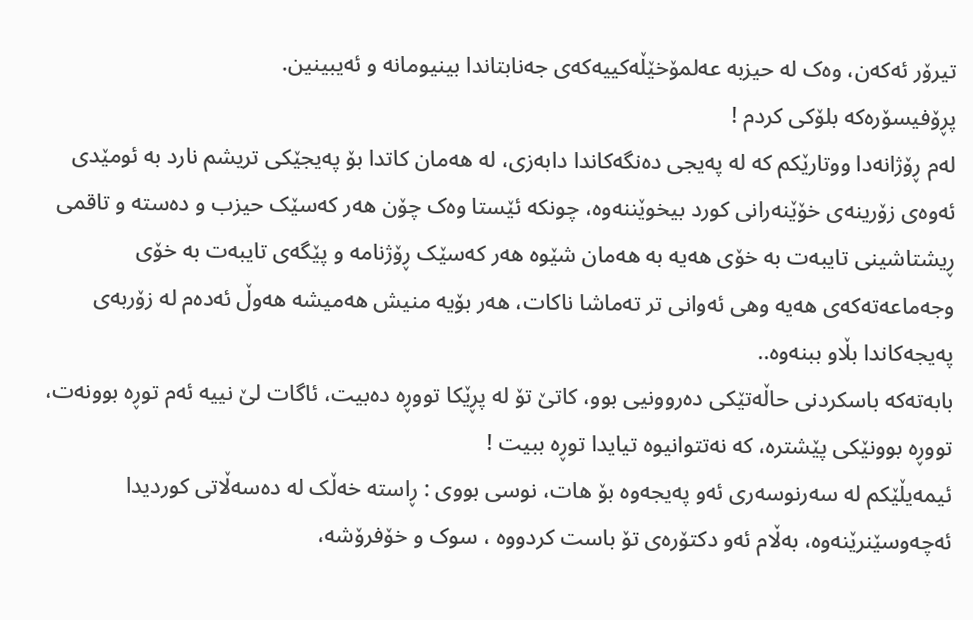تیرۆر ئەکەن، وەک لە حیزبە عەلمۆخێڵەکییەکەی جەنابتاندا بینیومانە و ئەیبینین.
پڕۆفیسۆرەکە بلۆکی کردم !
لەم ڕۆژانەدا ووتارێکم کە لە پەیجی دەنگەکاندا دابەزی، لە هەمان کاتدا بۆ پەیجێکی تریشم نارد بە ئومێدی ئەوەی زۆرینەی خۆێنەرانی کورد بیخوێننەوە، چونکە ئێستا وەک چۆن هەر کەسێک حیزب و دەستە و تاقمی ڕیشتاشینی تایبەت بە خۆی هەیە بە هەمان شێوە هەر کەسێک ڕۆژنامە و پێگەی تایبەت بە خۆی وجەماعەتەکەی هەیه وهی ئەوانی تر تەماشا ناکات، هەر بۆیە منیش هەمیشە هەوڵ ئەدەم لە زۆربەی پەیجەکاندا بڵاو ببنەوە..
بابەتەکە باسکردنی حاڵەتێکی دەروونیی بوو، کاتێ تۆ لە پڕێکا تووڕه دەبیت، ئاگات لێ نییە ئەم توڕە بوونەت، تووڕه بوونێکی پێشترە، کە نەتتوانیوە تیایدا توڕە ببیت !
ئیمەیڵێکم له سەرنوسەری ئەو پەیجەوە بۆ هات، نوسی بووی : ڕاستە خەڵک لە دەسەڵاتی کوردیدا ئەچەوسێنرێنەوە، بەڵام ئەو دکتۆرەی تۆ باست کردووە ، سوک و خۆفرۆشە،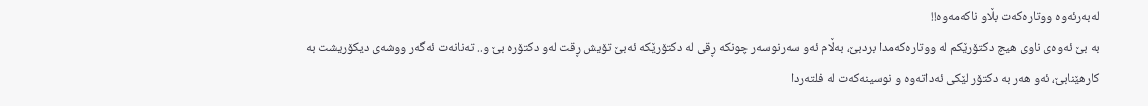لەبەرئەوە ووتارەکەت بڵاو ناکەمەوە!!
بە بێ ئەوەی ناوی هیچ دکتۆرێکم له ووتارەکەمدا بردبێ، بەڵام ئەو سەرنوسەر چونکە ڕقی له دکتۆرێکە ئەبێ تۆیش ڕقت لەو دکتۆره بێ و.. تەنانەت ئەگەر ووشەی دیکۆریشت بە کارهێنابێ، ئەو هەر به دکتۆر لێکی ئەداتەوە و نوسینەکەت لە فلتەردا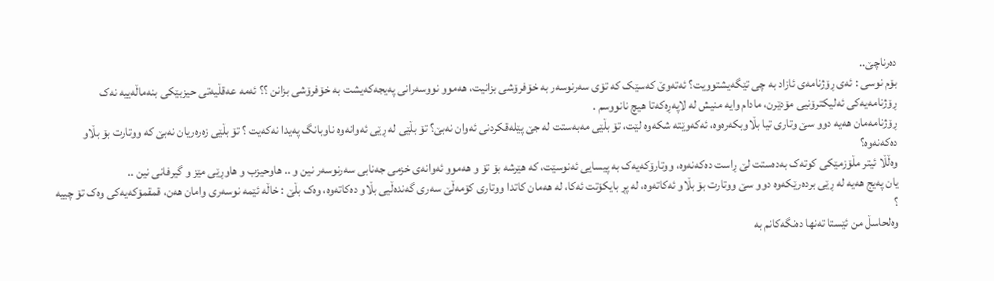دەرناچێ..
بۆم نوسی : ئەی ڕۆژنامەی ئازاد بە چی تێگەیشتوویت؟ ئەتەوێ کەسێک کە تۆی سەرنوسەر بە خۆفرۆشی بزانیت، هەموو نووسەرانی پەیجەکەیشت به خۆفرۆشی بزانن ؟؟ ئەمە عەقڵیەتی حیزبێکی بنەماڵەییە نەک ڕۆژنامەیەکی ئەلیکترۆنیی مۆدێرن، مادام وایه منیش لە لاپەڕەکەتا هیچ نانووسم .
ڕۆژنامەمان هەیه دوو سێ وتاری تیا بڵاوبکەرەوە، ئەکەوێتە شکەوە لێت، تۆ بڵێی مەبەستت لە جێ پێلەقکردنی ئەوان نەبێ؟ تۆ بڵێی لە ڕێی ئەوانەوە ناوبانگ پەیدا نەکەیت ؟ تۆ بڵێی زەرەریان نەبێ کە ووتارت بۆ بڵاو دەکەنەوە؟
وەڵڵا ئیتر مڵۆزمێکی کوتەک بەدەستت لێ ڕاست دەکەنەوە، ووتارۆکەیەک به پیسایی ئەنوسێت، کە هێرشە بۆ تۆ و هەموو ئەوانەی خزمی جەنابی سەرنوسەر نین و .. هاوحیزب و هاوڕێی مێز و گیرفانی نین ..
یان پەیج هەیە لە ڕێی بردەرێکەوە دوو سێ ووتارت بۆ بڵاو ئەکاتەوە، لە پڕ بایکۆتت ئەکا، لە هەمان کاتدا ووتاری کۆمەڵێ سەری گەندەڵیی بڵاو دەکاتەوە، وەک بڵێ : خاڵە ئێمە نوسەری وامان هەن، قمقمۆکەیەکی وەک تۆ چییە ؟
وەلحاسڵ من ئێستا تەنها دەنگەکانم بە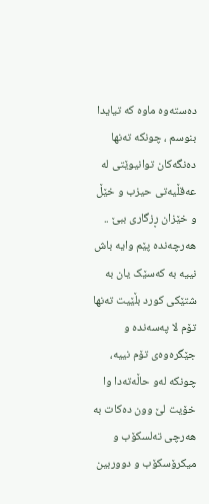دەستەوە ماوە کە تیایدا بنوسم ، چونکە تەنها دەنگەکان توانیوێتی لە عەقڵیەتی حیزب و خێڵ و خێزان ڕزگاری ببێ ..
هەرچەندە پێم وایە باش نییە بە کەسێک یان بە شتێکی کورد بڵێیت تەنها تۆم لا پەسەندە و جێگرەوەی تۆم نییە، چونکە لەو حاڵەتەدا وا خۆیت لێ وون دەکات بە هەرچی تەلسکۆب و میکرۆسکۆب و دووربین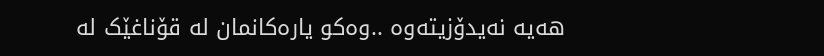هەیە نەیدۆزیتەوە ..وەکو یارەکانمان لە قۆناغێک لە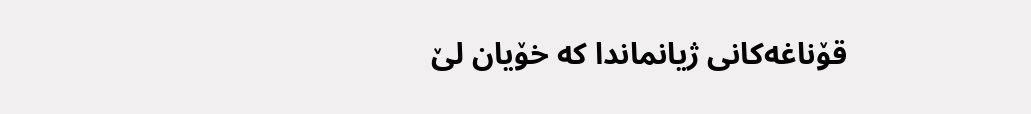قۆناغەکانی ژیانماندا کە خۆیان لێ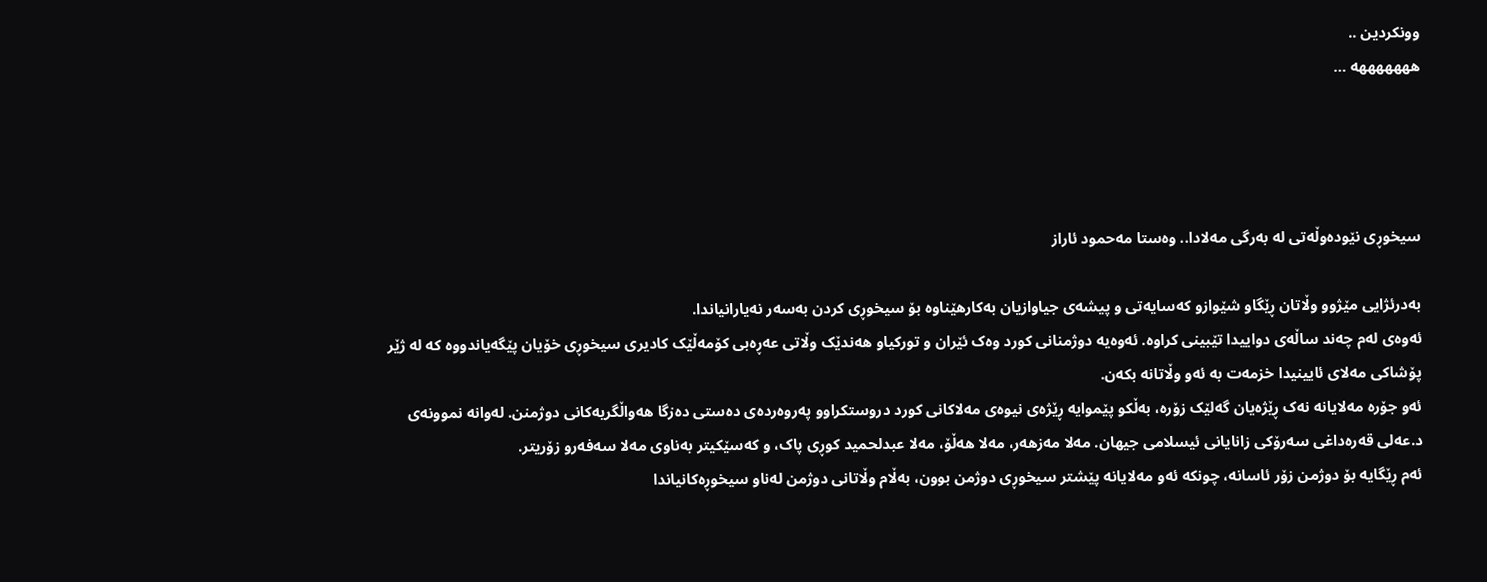وونکردین ..
هههههههه …




سیخوڕی نێودەوڵەتی لە بەرگی مەلادا.. وەستا مەحمود ئاراز

بەدرئژایی مێژوو وڵاتان ڕێگاو شێوازو کەسایەتی و پیشەی جیاوازیان بەکارهێناوە بۆ سیخوڕی کردن بەسەر نەیارانیاندا.
ئەوەی لەم چەند ساڵەی دواییدا تێبینی کراوە. ئەوەیە دوژمنانی کورد وەک ئێران و تورکیاو هەندێک وڵاتی عەڕەبی کۆمەڵێک کادیری سیخوڕی خۆیان پێگەیاندووە کە لە ژێر پۆشاکی مەلای ئایینیدا خزمەت بە ئەو وڵاتانە بکەن.
ئەو جۆرە مەلایانە نەک ڕێژەیان گەلێک زۆرە، بەڵکو پێموایە ڕێژەی نیوەی مەلاکانی کورد دروستکراوو پەروەردەی دەستی دەزگا هەواڵگریەکانی دوژمنن. لەوانە نموونەی د.عەلی قەرەداغی سەرۆکی زانایانی ئیسلامی جیهان. مەلا مەزهەر، مەلا هەڵۆ، مەلا عبدلحمید کوڕی پاک، و کەسێکیتر بەناوی مەلا سەفەرو زۆریتر.
ئەم ڕێگایە بۆ دوژمن زۆر ئاسانە، چونکە ئەو مەلایانە پێشتر سیخوڕی دوژمن بوون، بەڵام وڵاتانی دوژمن لەناو سیخوڕەکانیاندا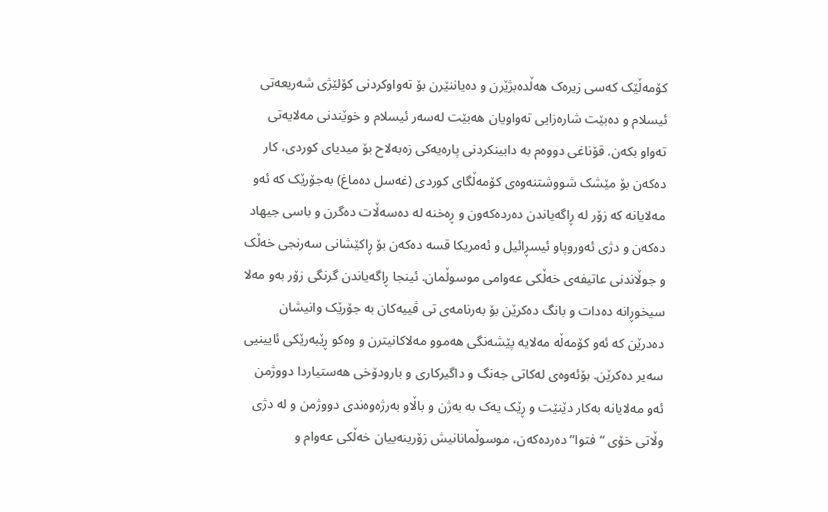کۆمەڵێک کەسی زیرەک هەڵدەبژێرن و دەیاننێرن بۆ تەواوکردنی کۆلێژی شەریعەتی ئیسلام و دەبێت شارەزایی تەواویان هەبێت لەسەر ئیسلام و خوێندنی مەلایەتی تەواو بکەن. قۆناغی دووەم بە دابینکردنی پارەیەکی زەبەلاح بۆ میدیای کوردی، کار دەکەن بۆ مێشک شووشتنەوەی کۆمەڵگای کوردی (غەسل دەماغ) بەجۆرێک کە ئەو مەلایانە کە زۆر لە ڕاگەیاندن دەردەکەون و ڕەخنە لە دەسەڵات دەگرن و باسی جیهاد دەکەن و دژی ئەوروپاو ئیسڕائیل و ئەمریکا قسە دەکەن بۆ ڕاکێشانی سەرنجی خەڵک و جوڵاندنی عاتیفەی خەڵکی عەوامی موسوڵمان. ئینجا ڕاگەیاندن گرنگی زۆر بەو مەلا سیخوڕانە دەدات و بانگ دەکرێن بۆ بەرنامەی تی ڤییەکان بە جۆرێک وانیشان دەدرێن کە ئەو کۆمەڵە مەلایە پێشەنگی هەموو مەلاکانیترن و وەکو ڕێبەرێکی ئایینیی سەیر دەکرێن. بۆئەوەی لەکاتی جەنگ و داگیرکاری و بارودۆخی هەستیاردا دووژمن ئەو مەلایانە بەکار دێنێت و ڕێک یەک بە بەژن و باڵاو بەرژەوەندی دووژمن و لە دژی وڵاتی خۆی “فتوا” دەردەکەن، موسوڵمانانیش زۆرینەییان خەڵکی عەوام و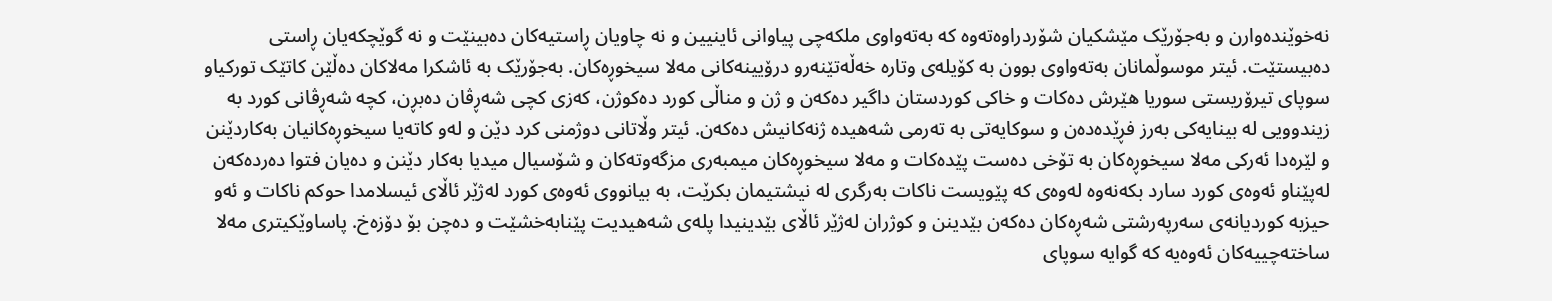نەخوێندەوارن و بەجۆرێک مێشکیان شۆردراوەتەوە کە بەتەواوی ملکەچی پیاوانی ئاینیین و نە چاویان ڕاستیەکان دەبینێت و نە گوێچکەیان ڕاستی دەبیستێت. ئیتر موسوڵمانان بەتەواوی بوون بە کۆیلەی وتارە خەڵەتێنەرو درۆیینەکانی مەلا سیخوڕەکان. بەجۆرێک بە ئاشکرا مەلاکان دەڵێن کاتێک تورکیاو سوپای تیرۆریستی سوریا هێرش دەکات و خاکی کوردستان داگیر دەکەن و ژن و مناڵی کورد دەکوژن، کەزی کچی شەڕڤان دەبڕن، کچە شەڕڤانی کورد بە زیندوویی لە بینایەکی بەرز فڕێدەدەن و سوکایەتی بە تەرمی شەهیدە ژنەکانیش دەکەن. ئیتر وڵاتانی دوژمنی کرد دێن و لەو کاتەیا سیخوڕەکانیان بەکاردێنن و لێرەدا ئەرکی مەلا سیخوڕەکان بە تۆخی دەست پێدەکات و مەلا سیخوڕەکان میمبەری مزگەوتەکان و شۆسیال میدیا بەکار دێنن و دەیان فتوا دەردەکەن لەپێناو ئەوەی کورد سارد بکەنەوە لەوەی کە پێویست ناکات بەرگری لە نیشتیمان بکرێت، بە بیانووی ئەوەی کورد لەژێر ئاڵای ئیسلامدا حوکم ناکات و ئەو حیزبە کوردیانەی سەرپەرشتی شەڕەکان دەکەن بێدینن و کوژران لەژێر ئاڵای بێدینیدا پلەی شەهیدیت پێنابەخشێت و دەچن بۆ دۆزەخ. پاساوێکیتری مەلا ساختەچییەکان ئەوەیە کە گوایە سوپای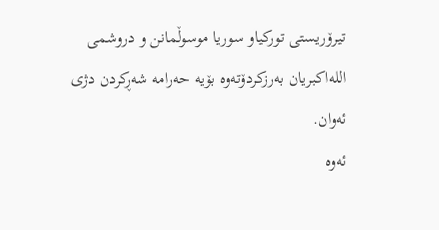تیرۆریستی تورکیاو سوریا موسوڵمانن و دروشمی اللەاکبریان بەرزکردۆتەوە بۆیە حەرامە شەڕکردن دژی ئەوان.
ئەوە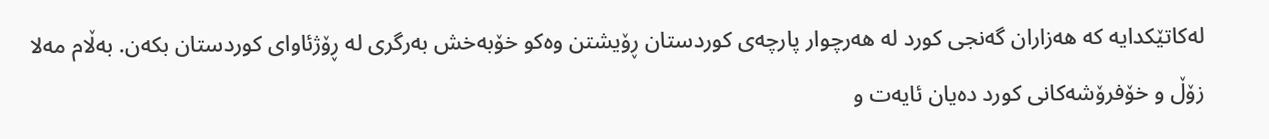لەکاتێکدایە کە هەزاران گەنجی کورد لە هەرچوار پارچەی کوردستان ڕۆیشتن وەکو خۆبەخش بەرگری لە ڕۆژئاوای کوردستان بکەن. بەڵام مەلا زۆڵ و خۆفرۆشەکانی کورد دەیان ئایەت و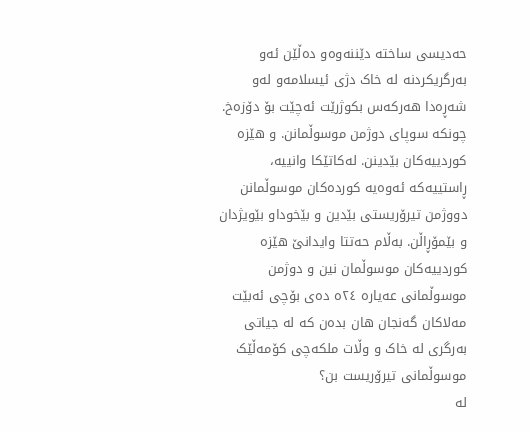حەدیسی ساختە دێننەوەو دەڵێن ئەو بەرگریکردنە لە خاک دژی ئیسلامەو لەو شەڕەدا هەرکەس بکوژرێت ئەچێت بۆ دۆزەخ. چونکە سوپای دوژمن موسوڵمانن. و هێزە کوردییەکان بێدینن. لەکاتێکا وانییە، ڕاستییەکە ئەوەیە کوردەکان موسوڵمانن دووژمن تیرۆریستی بێدین و بێخوداو بێویژدان و بێمۆڕاڵن. بەڵام حەتتا وایدانێ هێزە کوردییەکان موسوڵمان نین و دوژمن موسوڵمانی عەیارە ٢٤ە دەی بۆچی ئەبێت مەلاکان گەنجان هان بدەن کە لە جیاتی بەرگری لە خاک و وڵات ملکەچی کۆمەڵێک موسوڵمانی تیرۆریست بن؟
لە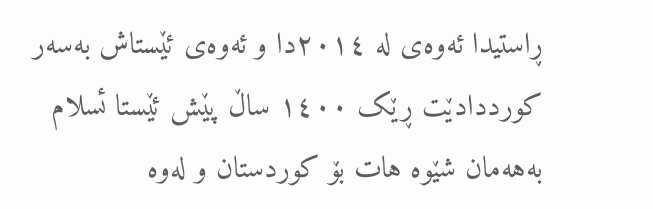ڕاستیدا ئەوەی لە ٢٠١٤دا و ئەوەی ئێستاش بەسەر کورددادێت ڕێک ١٤٠٠ ساڵ پێش ئێستا ئسلام بەهەمان شێوە هات بۆ کوردستان و لەوە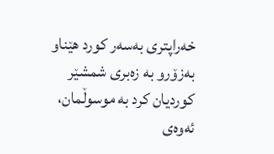خەراپتری بەسەر کورد هێناو بەزۆرو بە زەبری شمشێر کوردیان کرد بە موسوڵمان، ئەوەی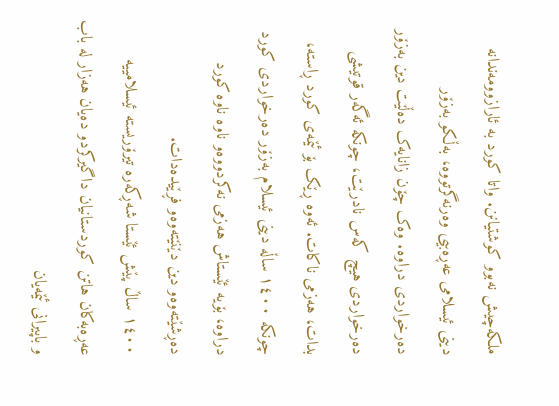ملکەچیش نەبوو کوشتیانن. واتا کورد بە ئارازوومەندانە دینی ئیسلامی عەڕەبیی وەرنەگرتووە، بەڵکو بەزۆر دەرخواردی دراوە. وەک چۆن زانایەک دەڵێت دین بەزۆر دەرخواردی هیچ کەس نادرێت، چونکە ئەگەر قوتیشی بدات، هەزمی ناکات. ئەوە ڕێک بۆ ئێمەی کورد ڕاستە، چونکە ١٤٠٠ ساڵە دینی ئیسلام بەزۆر دەرخواردی کورد دراوە، بۆیە ئێستاش هەزمی نەکردووەو ناوە ناوە کورد دەڕشێتەوەو دین دێنێتەوەو فڕێیدەدات.
١٤٠٠ ساڵ پێش ئێستا شەڕکەرە تیرۆریستە ئیسلامییە عەڕەبەکان هاتن کوردستانیان داگیرکردو دەیان هەزار لە باب و باپیرانی ئێمەیان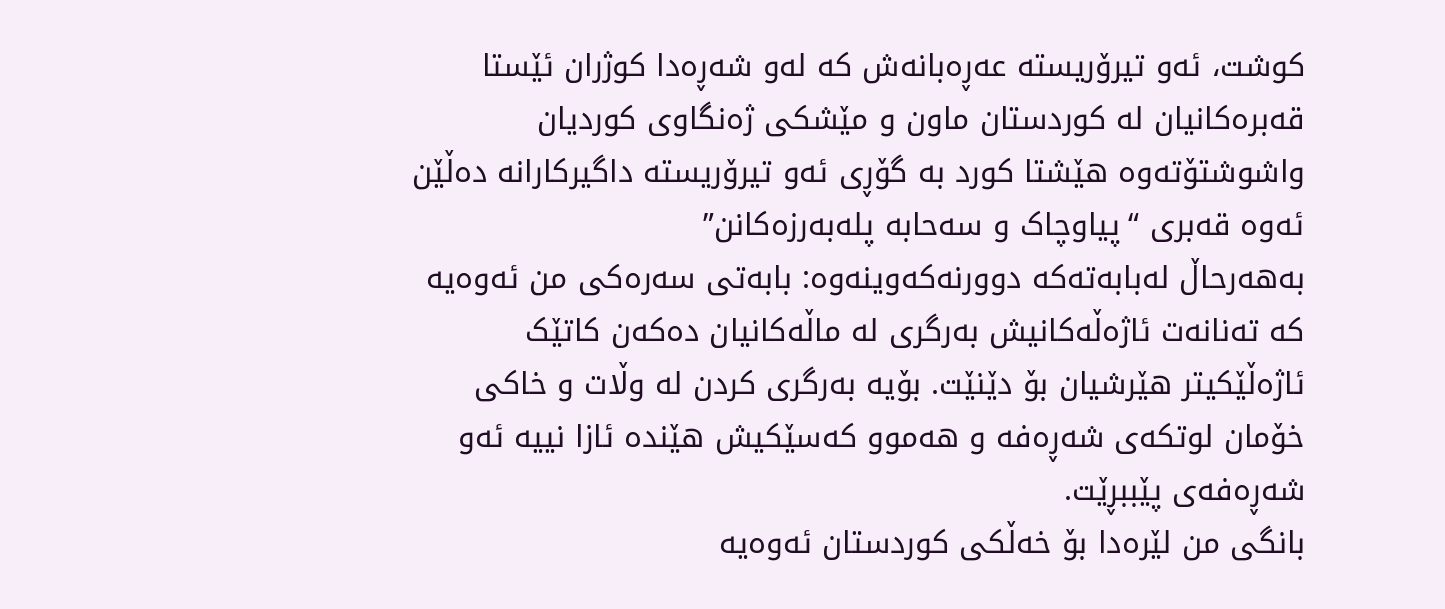کوشت، ئەو تیرۆریستە عەڕەبانەش کە لەو شەڕەدا کوژران ئێستا قەبرەکانیان لە کوردستان ماون و مێشکی ژەنگاوی کوردیان واشوشتۆتەوە هێشتا کورد بە گۆڕی ئەو تیرۆریستە داگیرکارانە دەڵێن ئەوە قەبری “پیاوچاک و سەحابە پلەبەرزەکانن”
بەهەرحاڵ لەبابەتەکە دوورنەکەوینەوە: بابەتی سەرەکی من ئەوەیە کە تەنانەت ئاژەڵەکانیش بەرگری لە ماڵەکانیان دەکەن کاتێک ئاژەڵێکیتر هێرشیان بۆ دێنێت. بۆیە بەرگری کردن لە وڵات و خاکی خۆمان لوتکەی شەڕەفە و هەموو کەسێکیش هێندە ئازا نییە ئەو شەڕەفەی پێببڕێت.
بانگی من لێرەدا بۆ خەڵکی کوردستان ئەوەیە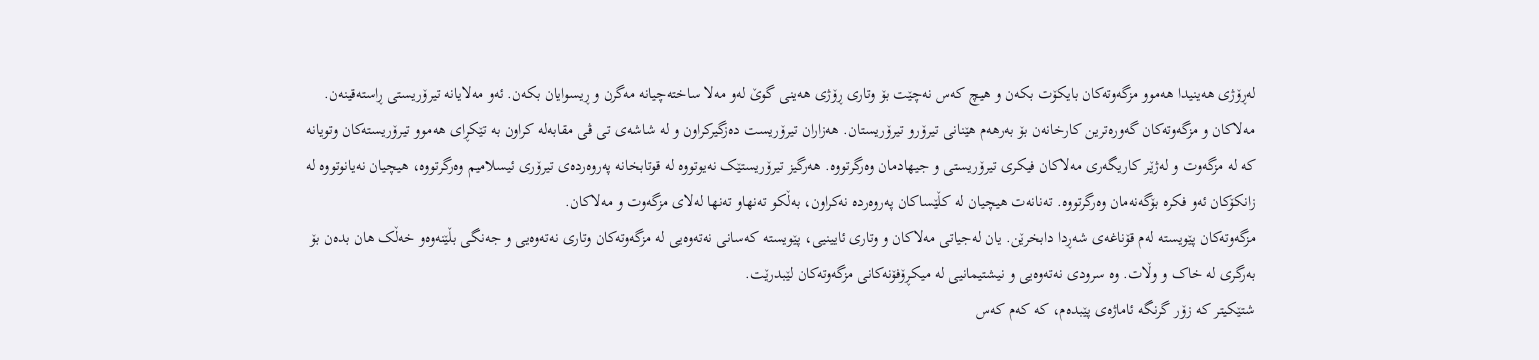لەڕۆژی هەینیدا هەموو مزگەوتەکان بایکۆت بکەن و هیچ کەس نەچێت بۆ وتاری ڕۆژی هەینی گوێ لەو مەلا ساختەچیانە مەگرن و ڕیسوایان بکەن. ئەو مەلایانە تیرۆریستی ڕاستەقینەن. مەلاکان و مزگەوتەکان گەورەترین کارخانەن بۆ بەرهەم هێنانی تیرۆرو تیرۆریستان. هەزاران تیرۆریست دەزگیرکراون و لە شاشەی تی ڤی مقابەلە کراون بە تێکڕای هەموو تیرۆریستەکان وتویانە کە لە مزگەوت و لەژێر کاریگەری مەلاکان فیکری تیرۆریستی و جیهادمان وەرگرتووە. هەرگیز تیرۆریستێک نەیوتووە لە قوتابخانە پەروەردەی تیرۆری ئیسلامیم وەرگرتووە، هیچیان نەیانوتووە لە زانکۆکان ئەو فکرە بۆگەنەمان وەرگرتووە. تەنانەت هیچیان لە کڵێساکان پەروەردە نەکراون، بەڵکو تەنهاو تەنها لەلای مزگەوت و مەلاکان.
مزگەوتەکان پێویستە لەم قۆناغەی شەڕدا دابخرێن. یان لەجیاتی مەلاکان و وتاری ئایینیی، پێویستە کەسانی نەتەوەیی لە مزگەوتەکان وتاری نەتەوەیی و جەنگی بڵێنەوەو خەڵک هان بدەن بۆ بەرگری لە خاک و وڵات. وە سرودی نەتەوەیی و نیشتیمانیی لە میکڕۆفۆنەکانی مزگەوتەکان لێبدرێت.
شتێکیتر کە زۆر گرنگە ئاماژەی پێبدەم، کە کەم کەس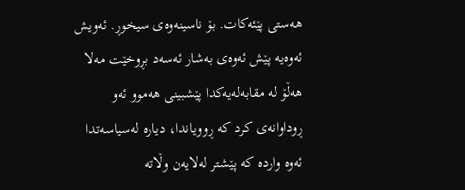هەستی پێئەکات. بۆ ناسینەوەی سیخوڕ. ئەویش ئەوەیە پێش ئەوەی بەشار ئەسەد بڕوخێت مەلا هەڵۆ لە مقابەلەیەکدا پێشبینی هەموو ئەو ڕوداوانەی کرد کە ڕوویاندا، دیارە لەسیاسەتدا ئەوە واردە کە پێشتر لەلایەن وڵاتە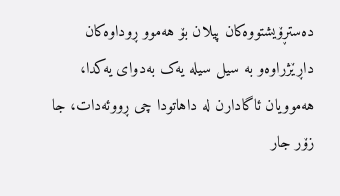دەستڕۆیشتووەکان پیلان بۆ هەموو ڕوداوەکان داڕێژراوەو بە سیل سیلە یەک بەدوای یەکدا، هەموویان ئاگادارن لە داهاتودا چی ڕووئەدات، جا زۆر جار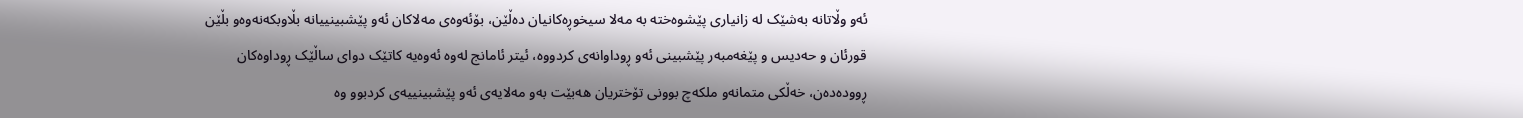ئەو وڵاتانە بەشێک لە زانیاری پێشوەختە بە مەلا سیخوڕەکانیان دەڵێن، بۆئەوەی مەلاکان ئەو پێشبینییانە بڵاوبکەنەوەو بڵێن قورئان و حەدیس و پێغەمبەر پێشبینی ئەو ڕوداوانەی کردووە، ئیتر ئامانج لەوە ئەوەیە کاتێک دوای ساڵێک ڕوداوەکان ڕوودەدەن، خەڵکی متمانەو ملکەچ بوونی تۆختریان هەبێت بەو مەلایەی ئەو پێشبینییەی کردبوو وە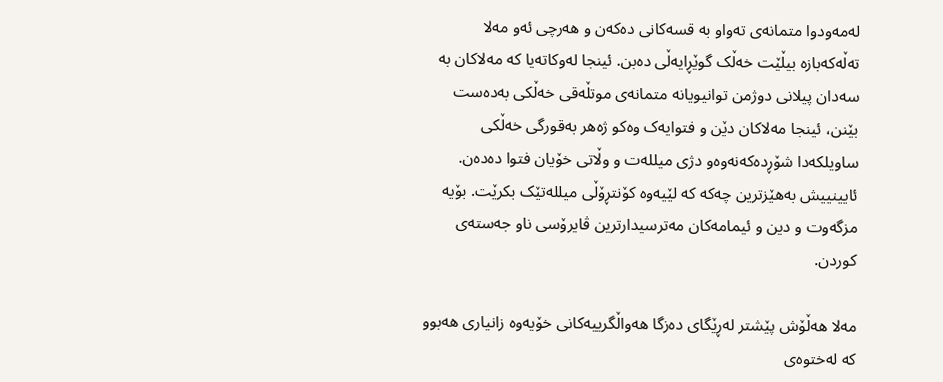لەمەودوا متمانەی تەواو بە قسەکانی دەکەن و هەرچی ئەو مەلا تەڵەکەبازە بیڵێت خەڵک گوێڕایەڵی دەبن. ئینجا لەوکاتەیا کە مەلاکان بە سەدان پیلانی دوژمن توانیویانە متمانەی موتڵەقی خەڵکی بەدەست بێنن، ئینجا مەلاکان دێن و فتوایەک وەکو ژەهر بەقورگی خەڵکی ساویلکەدا شۆڕدەکەنەوەو دژی میللەت و وڵاتی خۆیان فتوا دەدەن. ئایینییش بەهێزترین چەکە کە لێیەوە کۆنتڕۆڵی میللەتێک بکرێت. بۆیە مزگەوت و دین و ئیمامەکان مەترسیدارترین ڤایرۆسی ناو جەستەی کوردن.

مەلا هەڵۆش پێشتر لەڕێگای دەزگا هەواڵگرییەکانی خۆیەوە زانیاری هەبوو کە لەختوەی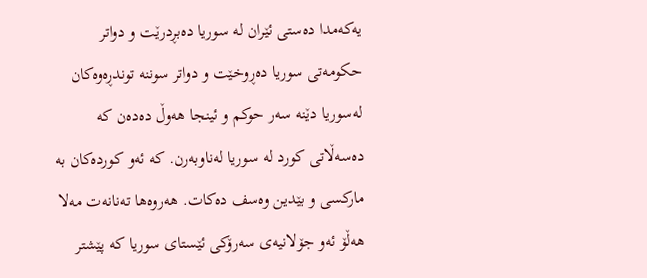یەکەمدا دەستی ئێران لە سوریا دەبڕدرێت و دواتر حکومەتی سوریا دەڕوخێت و دواتر سوننە توندڕەوەکان لەسوریا دێنە سەر حوکم و ئینجا هەوڵ دەدەن کە دەسەڵاتی کورد لە سوریا لەناوبەرن. کە ئەو کوردەکان بە مارکسی و بێدین وەسف دەکات. هەروەها تەنانەت مەلا هەڵۆ ئەو جۆلانیەی سەرۆکی ئێستای سوریا کە پێشتر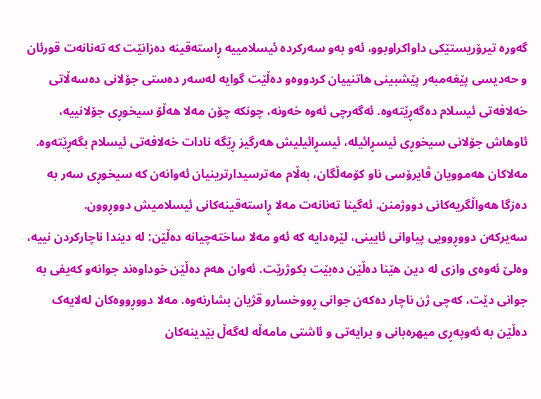گەورە تیرۆریستێکی داواکراوبوو، ئەو بەو سەرکردە ئیسلامییە ڕاستەقینە دەزانێت کە تەنانەت قورئان و حەدیسی پێغەمبەر پێشبینی هاتنییان کردووەو دەڵێت گوایە لەسەر دەستی جۆلانی دەسەڵاتی خەلافەتی ئیسلام دەگەڕێتەوە. ئەگەرچی ئەوە خەونە، چونکە چۆن مەلا هەڵۆ سیخوڕی جۆلانییە، ئاوهاش جۆلانی سیخوڕی ئیسڕائیلە، ئیسڕائیلیش هەرگیز ڕێگە نادات خەلافەتی ئیسلام بگەڕێتەوە.
مەلاکان هەموویان ڤایرۆسی ناو کۆمەڵگان، بەڵام مەترسیدارترینیان ئەوانەن کە سیخوڕی سەر بە دەزگا هەواڵگریەکانی دووژمنن. ئەگینا تەنانەت مەلا ڕاستەقینەکانی ئیسلامیش دووڕوون.
سەیرکەن دووڕوویی پیاوانی ئایینی، لێرەدایە کە ئەو مەلا ساختەچیانە دەڵێن: لە دیندا ناچارکردن نییە، وەلێ ئەوەی وازی لە دین هێنا دەڵێن دەبێت بکوژرێت. ئەوان هەم دەڵێن خوداوەند جوانەو کەیفی بە جوانی دێت، کەچی ژن ناچار دەکەن جوانی ڕووخسارو قژیان بشارنەوە. مەلا دووڕووەکان لەلایەک دەڵێن بە ئەوپەڕی میهرەبانی و برایەتی و ئاشتی مامەڵە لەگەڵ بێدینەکان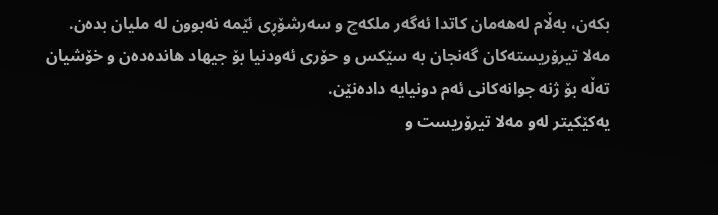بکەن، بەڵام لەهەمان کاتدا ئەگەر ملکەچ و سەرشۆڕی ئێمە نەبوون لە ملیان بدەن.
مەلا تیرۆریستەکان گەنجان بە سێکس و حۆری ئەودنیا بۆ جیهاد هاندەدەن و خۆشیان تەڵە بۆ ژنە جوانەکانی ئەم دونیایە دادەنێن.
یەکێکیتر لەو مەلا تیرۆریست و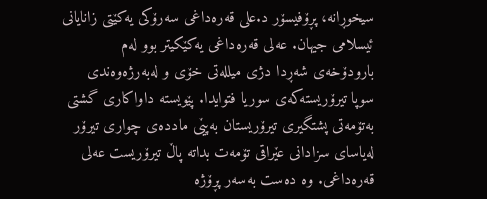سیخوڕانە، پڕۆفیسۆر د.علی قەرەداغی سەرۆکی یەکێتی زانایانی ئیسلامی جیهان. عەلی قەرەداغی یەکێکیتر بوو لەم بارودۆخەی شەڕدا دژی میللەتی خۆی و لەبەرژەوەندی سوپا تیرۆریستەکەی سوریا فتوایدا. پێویسته داواکاری گشتی بەتۆمەتی پشتگیری تیرۆریستان بەپێی ماددەی چواری تیرۆر لەیاسای سزادانی عێراقی تۆمەت بداتە پاڵ تیرۆریست عەلی قەرەداغی. وە دەست بەسەر پڕۆژە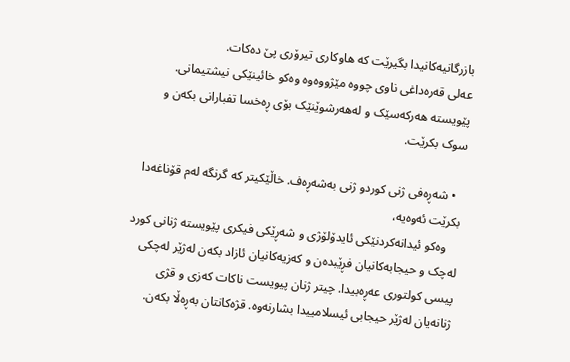بازرگانیەکانیدا بگیرێت کە هاوکاری تیرۆری پێ دەکات.
عەلی قەرەداغی ناوی چووە مێژووەوە وەکو خائینێکی نیشتیمانی. پێویستە هەرکەسێک و لەهەرشوێنێک بۆی ڕەخسا تفبارانی بکەن و سوک بکرێت.

  • شەڕەفی ژنی کوردو ژنی بەشەڕەف. خاڵێکیتر کە گرنگە لەم قۆناغەدا بکرێت ئەوەیە،
    وەکو ئیدانەکردنێکی ئایدۆلۆژی و شەڕێکی فیکری پێویستە ژنانی کورد لەچک و حیجابەکانیان فڕێبدەن و کەزیەکانیان ئازاد بکەن لەژێر لەچکی پیسی کولتوری عەڕەبیدا. چیتر ژنان پیویست ناکات کەزی و قژی ژنانەیان لەژێر حیجابی ئیسلامییدا بشارنەوە. قژەکانتان بەڕەڵا بکەن.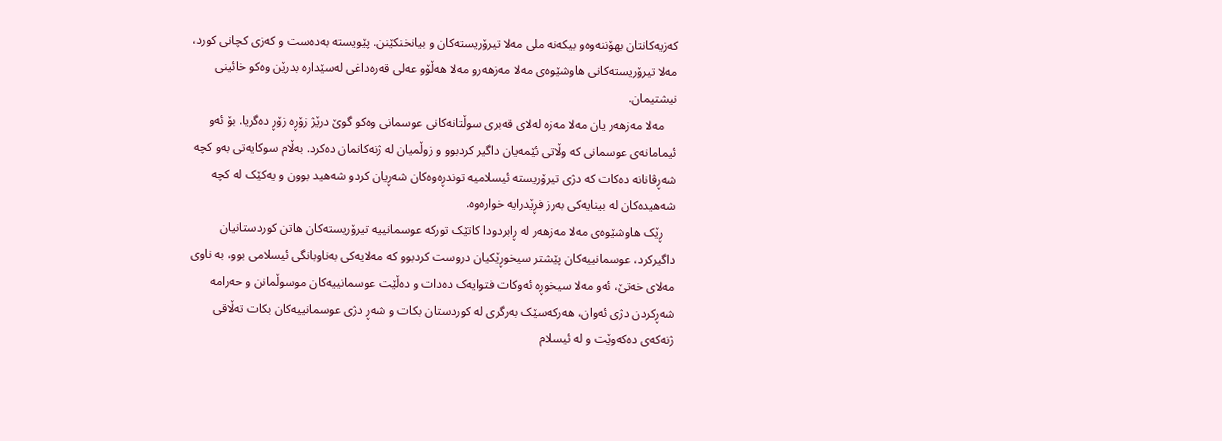کەزیەکانتان بهۆننەوەو بیکەنە ملی مەلا تیرۆریستەکان و بیانخنکێنن. پێویستە بەدەست و کەزی کچانی کورد، مەلا تیرۆریستەکانی هاوشێوەی مەلا مەزهەرو مەلا هەڵۆو عەلی قەرەداغی لەسێدارە بدرێن وەکو خائینی نیشتیمان.
    مەلا مەزهەر یان مەلا مەزە لەلای قەبری سوڵتانەکانی عوسمانی وەکو گوێ درێژ زۆڕە زۆڕ دەگریا. بۆ ئەو ئیمامانەی عوسمانی کە وڵاتی ئێمەیان داگیر کردبوو و زوڵمیان لە ژنەکانمان دەکرد. بەڵام سوکایەتی بەو کچە شەڕڤانانە دەکات کە دژی تیرۆریستە ئیسلامیە توندڕەوەکان شەڕیان کردو شەهید بوون و یەکێک لە کچە شەهیدەکان لە بینایەکی بەرز فڕێدرایە خوارەوە.
    ڕێک هاوشێوەی مەلا مەزهەر لە ڕابردودا کاتێک تورکە عوسمانییە تیرۆریستەکان هاتن کوردستانیان داگیرکرد، عوسمانییەکان پێشتر سیخوڕێکیان دروست کردبوو کە مەلایەکی بەناوبانگی ئیسلامی بوو، بە ناوی مەلای خەتێ، ئەو مەلا سیخوڕە ئەوکات فتوایەک دەدات و دەڵێت عوسمانییەکان موسوڵمانن و حەرامە شەڕکردن دژی ئەوان، هەرکەسێک بەرگری لە کوردستان بکات و شەڕ دژی عوسمانییەکان بکات تەڵاقی ژنەکەی دەکەوێت و لە ئیسلام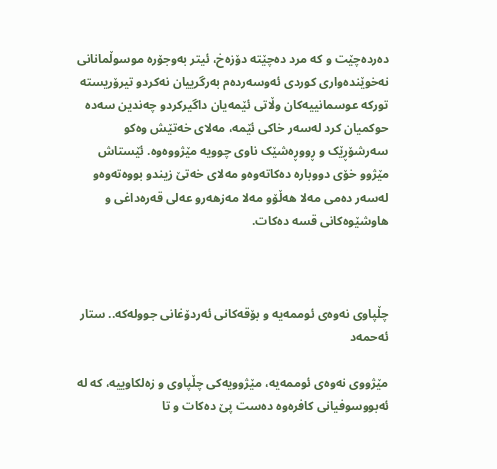دەردەچێت و کە مرد دەچێتە دۆزەخ، ئیتر بەوجۆرە موسوڵمانانی نەخوێندەواری کوردی ئەوسەردەم بەرگرییان نەکردو تیرۆریستە تورکە عوسمانییەکان وڵاتی ئێمەیان داگیرکردو چەندین سەدە حوکمیان کرد لەسەر خاکی ئێمە، مەلای خەتێش وەکو سەرشۆڕێک و ڕووڕەشێک ناوی چوویە مێژووەوە. ئێستاش مێژوو خۆی دووبارە دەکاتەوەو مەلای خەتێ زیندو بووەتەوەو لەسەر دەمی مەلا هەڵۆو مەلا مەزهەرو عەلی قەرەداغی و هاوشێوەکانی قسە دەکات.



چڵپاوی نەوەی ئوممەیە و بۆقەکانی ئەردۆغانی جوولەکە.. ستار ئەحمەد

مێژووی نەوەی ئوممەیە، مێژوویەکی چڵپاوی و زەلکاوییە، کە لە ئەبووسوفیانی کافرەوە دەست پێ دەکات و تا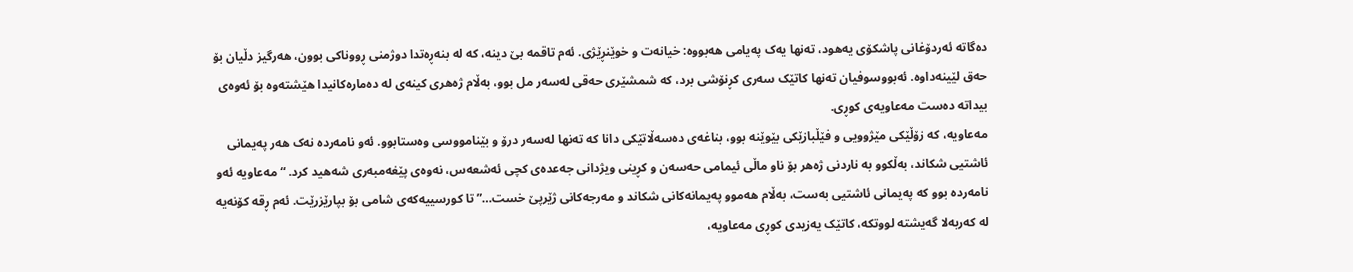دەگاتە ئەردۆغانی پاشکۆی یەهود، تەنها یەک پەیامی هەبووە: خیانەت و خوێنڕێژی. ئەم تاقمە بێ دینە، کە لە بنەڕەتدا دوژمنی ڕووناکی بوون، هەرگیز دڵیان بۆ حەق لێینەداوە. ئەبووسوفیان تەنها کاتێک سەری کڕنۆشی برد، کە شمشێری حەقی لەسەر مل بوو، بەڵام ژەهری کینەی لە دەمارەکانیدا هێشتەوە بۆ ئەوەی بیداتە دەست مەعاویەی کوڕی.
مەعاویە، کە زۆڵێکی مێژوویی و فێڵبازێکی بێوێنە بوو، بناغەی دەسەڵاتێکی دانا کە تەنها لەسەر درۆ و بێنامووسی وەستابوو. ئەو نامەردە نەک هەر پەیمانی ئاشتیی شکاند، بەڵکوو بە ناردنی ژەهر بۆ ناو ماڵی ئیمامی حەسەن و کڕینی ویژدانی جەعدەی کچی ئەشعەس، نەوەی پێغەمبەری شەهید کرد. “مەعاویە ئەو نامەردە بوو کە پەیمانی ئاشتیی بەست، بەڵام هەموو پەیمانەکانی شکاند و مەرجەکانی ژێرپێ خست…” تا کورسییەکەی شامی بۆ بپارێزرێت. ئەم ڕقە کۆنەیە لە کەربەلا گەیشتە لووتکە، کاتێک یەزیدی کوڕی مەعاویە،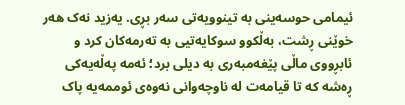ئیمامی حوسەینی بە تینوویەتی سەر بڕی. یەزید نەک هەر خوێنی ڕشت، بەڵکوو سوکایەتیی بە تەرمەکان کرد و ئابڕووی ماڵی پێغەمبەری بە دیلی برد؛ ئەمە پەڵەیەکی ڕەشە کە تا قیامەت لە ناوچەوانی نەوەی ئوممەیە پاک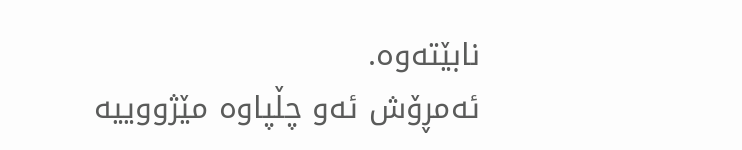نابێتەوە.
ئەمڕۆش ئەو چڵپاوە مێژووییە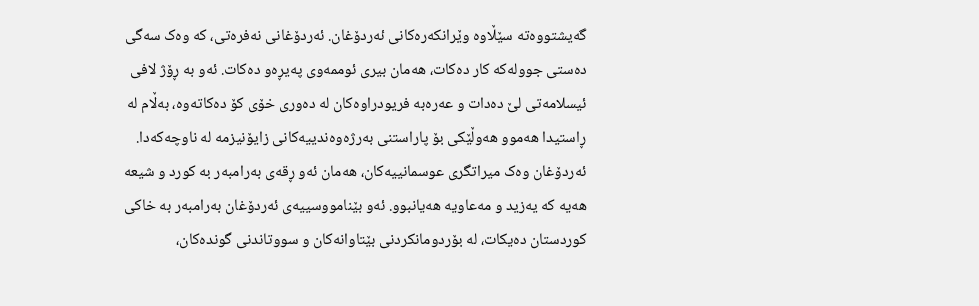گەیشتووەتە سێڵاوە وێرانکەرەکانی ئەردۆغان. ئەردۆغانی نەفرەتی، کە وەک سەگی دەستی جوولەکە کار دەکات، هەمان بیری ئوممەوی پەیڕەو دەکات. ئەو بە ڕۆژ لافی ئیسلامەتی لێ دەدات و عەرەبە فریودراوەکان لە دەوری خۆی کۆ دەکاتەوە، بەڵام لە ڕاستیدا هەموو هەوڵێکی بۆ پاراستنی بەرژەوەندییەکانی زایۆنیزمە لە ناوچەکەدا. ئەردۆغان وەک میراتگری عوسمانییەکان، هەمان ئەو ڕقەی بەرامبەر بە کورد و شیعە هەیە کە یەزید و مەعاویە هەیانبوو. ئەو بێنامووسییەی ئەردۆغان بەرامبەر بە خاکی کوردستان دەیکات، لە بۆردومانکردنی بێتاوانەکان و سووتاندنی گوندەکان،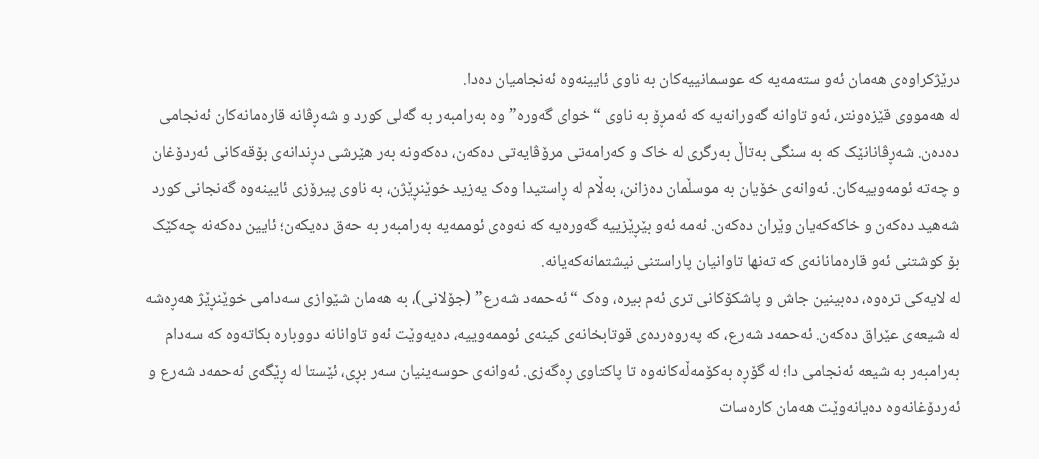درێژکراوەی هەمان ئەو ستەمەیە کە عوسمانییەکان بە ناوی ئایینەوە ئەنجامیان دەدا.
لە هەمووی قێزەونتر، ئەو تاوانە گەورانەیە کە ئەمڕۆ بە ناوی “خوای گەورە”وە بەرامبەر بە گەلی کورد و شەڕڤانە قارەمانەکان ئەنجامی دەدەن. شەڕڤانانێک کە بە سنگی بەتاڵ بەرگری لە خاک و کەرامەتی مرۆڤایەتی دەکەن، دەکەونە بەر هێرشی دڕندانەی بۆقەکانی ئەردۆغان و چەتە ئومەوییەکان. ئەوانەی خۆیان بە موسڵمان دەزانن، بەڵام لە ڕاستیدا وەک یەزید خوێنڕێژن، بە ناوی پیرۆزی ئایینەوە گەنجانی کورد شەهید دەکەن و خاکەکەیان وێران دەکەن. ئەمە ئەو بێڕێزییە گەورەیە کە نەوەی ئوممەیە بەرامبەر بە حەق دەیکەن؛ ئایین دەکەنە چەکێک بۆ کوشتنی ئەو قارەمانانەی کە تەنها تاوانیان پاراستنی نیشتمانەکەیانە.
لە لایەکی ترەوە، دەبینین جاش و پاشکۆکانی تری ئەم بیرە، وەک “ئەحمەد شەرع” (جۆلانی)، بە هەمان شێوازی سەدامی خوێنڕێژ هەڕەشە لە شیعەی عێراق دەکەن. ئەحمەد شەرع، کە پەروەردەی قوتابخانەی کینەی ئوممەوییە، دەیەوێت ئەو تاوانانە دووبارە بکاتەوە کە سەدام بەرامبەر بە شیعە ئەنجامی دا؛ لە گۆڕە بەکۆمەڵەکانەوە تا پاکتاوی ڕەگەزی. ئەوانەی حوسەینیان سەر بڕی، ئێستا لە ڕێگەی ئەحمەد شەرع و ئەردۆغانەوە دەیانەوێت هەمان کارەسات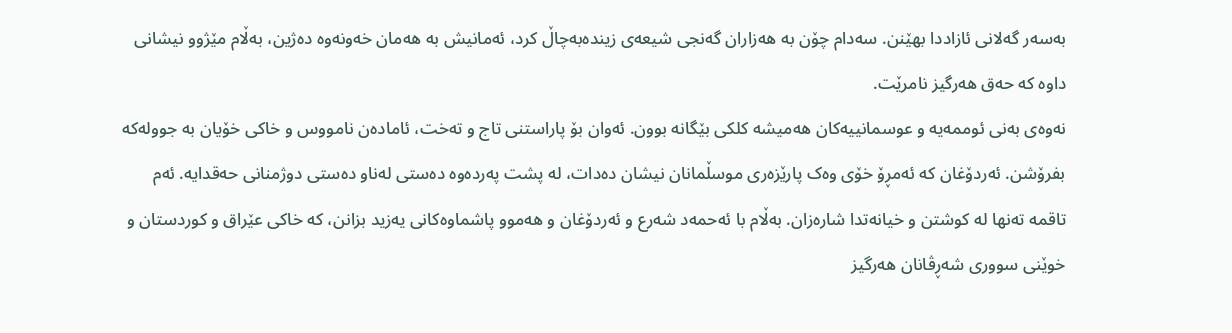بەسەر گەلانی ئازاددا بهێنن. سەدام چۆن بە هەزاران گەنجی شیعەی زیندەبەچاڵ کرد، ئەمانیش بە هەمان خەونەوە دەژین، بەڵام مێژوو نیشانی داوە کە حەق هەرگیز نامرێت.
نەوەی بەنی ئوممەیە و عوسمانییەکان هەمیشە کلکی بێگانە بوون. ئەوان بۆ پاراستنی تاج و تەخت، ئامادەن نامووس و خاکی خۆیان بە جوولەکە بفرۆشن. ئەردۆغان کە ئەمڕۆ خۆی وەک پارێزەری موسڵمانان نیشان دەدات، لە پشت پەردەوە دەستی لەناو دەستی دوژمنانی حەقدایە. ئەم تاقمە تەنها لە کوشتن و خیانەتدا شارەزان. بەڵام با ئەحمەد شەرع و ئەردۆغان و هەموو پاشماوەکانی یەزید بزانن، کە خاکی عێراق و کوردستان و خوێنی سووری شەڕڤانان هەرگیز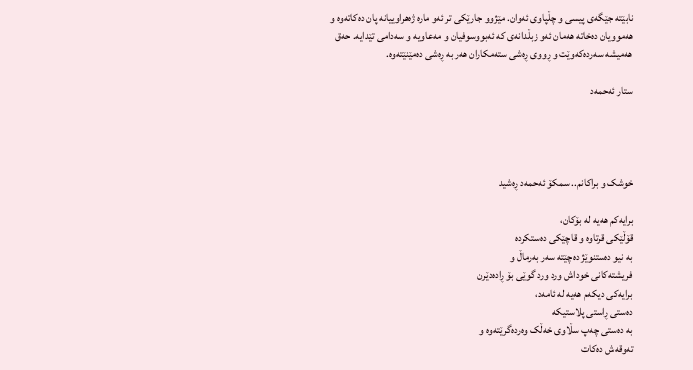نابێتە جێگەی پیسی و چڵپاوی ئەوان. مێژوو جارێکی تر ئەو مارە ژەهراوییانە پان دەکاتەوە و هەموویان دەخاتە هەمان ئەو زبڵدانەی کە ئەبووسوفیان و مەعاویە و سەدامی تێدایە. حەق هەمیشە سەردەکەوێت و ڕووی ڕەشی ستەمکاران هەر بە ڕەشی دەمێنێتەوە.

ستار ئەحمەد




خوشک و براکانم.. سمکۆ ئەحمەد ڕەشید

برایەکم هەیە لە بۆکان،
قۆڵێکی قرتاوە و قاچێکی دەستکردە
بە نیو دەستنوێژ دەچێتە سەر بەرماڵ و
فریشتەکانی خوداش ورد ورد گوێی بۆ ڕادەدێرن
برایەکی دیکەم هەیە لە ئامەد،
دەستی ڕاستی پلاستیکە
بە دەستی چەپ سڵاوی خەڵک وەردەگرێتەوە و
تەوقەش دەکات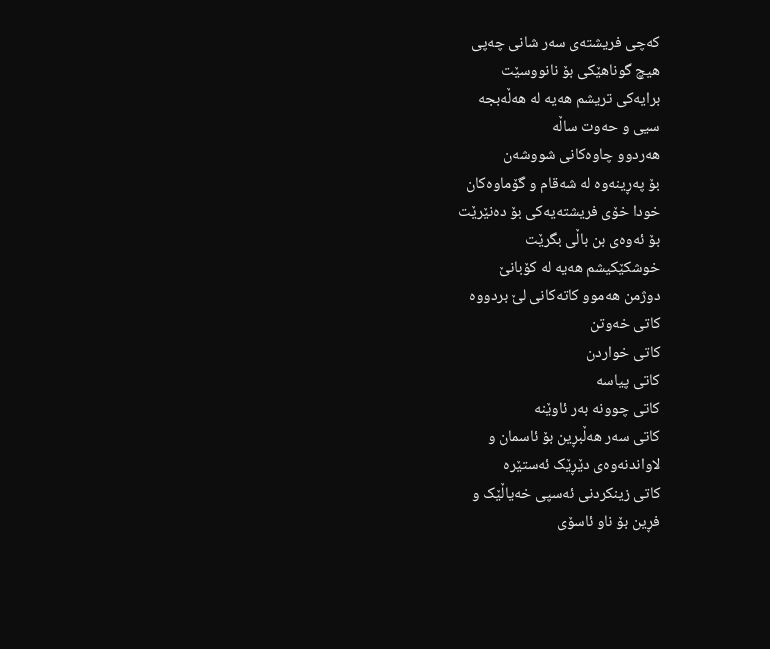کەچی فریشتەی سەر شانی چەپی
هیچ گوناهێکی بۆ نانووسێت
برایەکی تریشم هەیە لە هەڵەبجە
سیی و حەوت ساڵە
هەردوو چاوەکانی شووشەن
بۆ پەڕینەوە لە شەقام و گۆماوەکان
خودا خۆی فریشتەیەکی بۆ دەنێرێت
بۆ ئەوەی بن باڵی بگرێت
خوشکێکیشم هەیە لە کۆبانێ
دوژمن هەموو کاتەکانی لێ بردووە
کاتی خەوتن
کاتی خواردن
کاتی پیاسە
كاتی چوونە بەر ئاوێنە
کاتی سەر هەڵبڕین بۆ ئاسمان و
لاواندنەوەی دێڕێک ئەستێرە
کاتی زینکردنی ئەسپی خەیاڵێک و
فڕین بۆ ناو ئاسۆی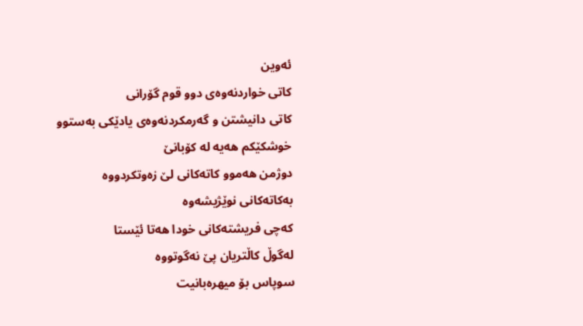ئەوین
کاتی خواردنەوەی دوو قوم گۆرانی
کاتی دانیشتن و گەرمکردنەوەی یادێکی بەستوو
خوشکێکم هەیە لە کۆبانێ
دوژمن هەموو کاتەکانی لێ زەوتکردووە
بەکاتەکانی نوێژیشەوە
کەچی فریشتەکانی خودا هەتا ئێستا
لەگوڵ کاڵتریان پێ نەگوتووە
سوپاس بۆ میهرەبانیت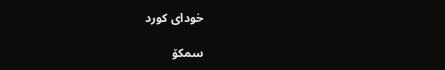خودای کورد

سمکۆ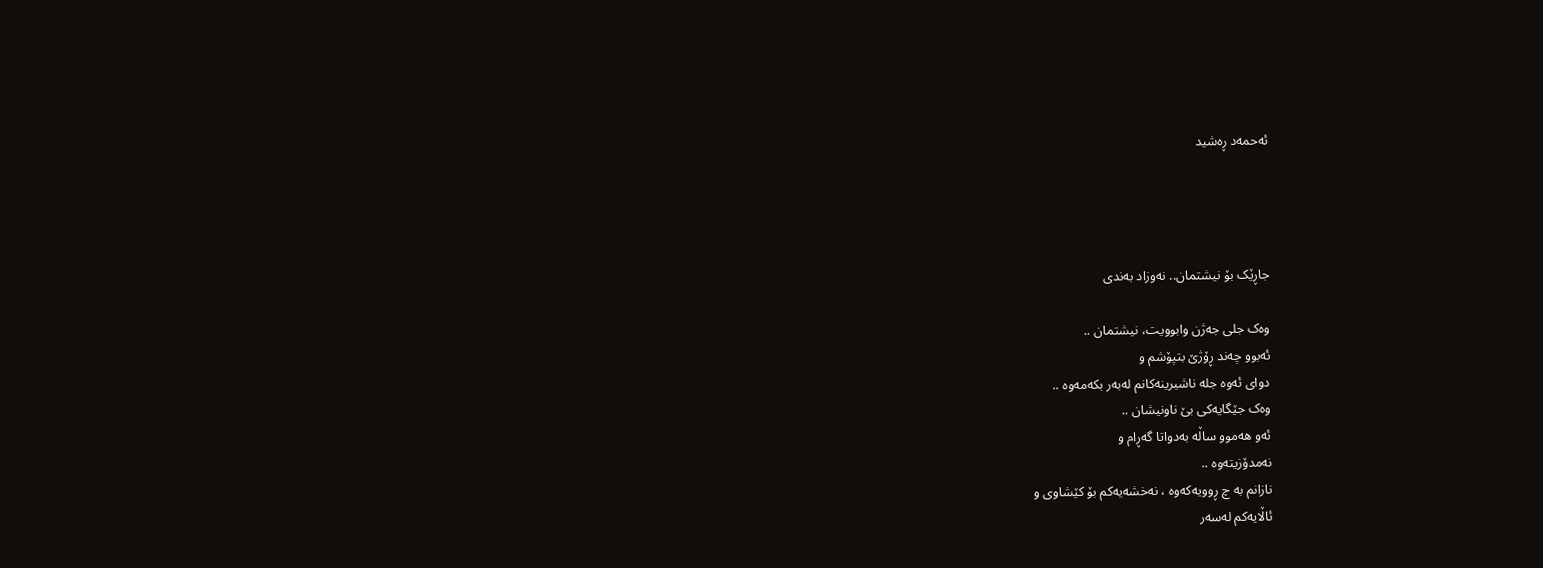ئەحمەد ڕەشید




جاڕێک بۆ نیشتمان.. نەوزاد بەندی

وەک جلی جەژن وابوویت، نیشتمان ..
ئەبوو چەند ڕۆژێ بتپۆشم و
دوای ئەوە جلە ناشیرینەکانم لەبەر بکەمەوە ..
وەک جێگایەکی بێ ناونیشان ..
ئەو هەموو ساڵە بەدواتا گەڕام و
نەمدۆزیتەوە ..
نازانم به چ ڕوویەکەوە ، نەخشەیەکم بۆ کێشاوی و
ئاڵایەکم لەسەر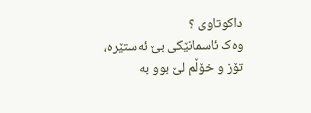داکوتاوی ؟
وەک ئاسمانێکی بێ ئەستێرە،
تۆز و خۆڵم لێ بوو بە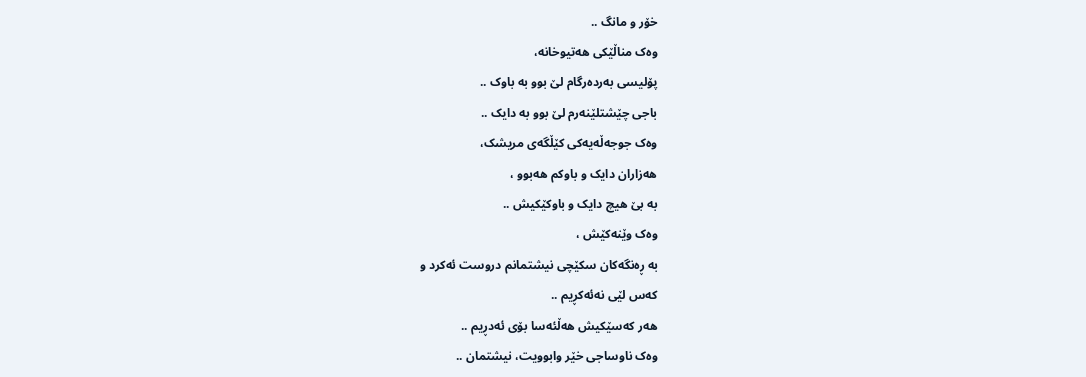خۆر و مانگ ..
وەک مناڵێکی هەتیوخانە،
پۆلیسی بەردەرگام لێ بوو بە باوک ..
باجی چێشتلێنەرم لێ بوو بە دایک ..
وەک جوجەڵەیەکی کێڵگەی مریشک،
هەزاران دایک و باوکم هەبوو ،
به بێ هیچ دایک و باوکێکیش ..
وەک وێنەکێش ،
بە ڕەنگەکان سکێچی نیشتمانم دروست ئەکرد و
کەس لێی نەئەکڕیم ..
هەر کەسێکیش هەڵئەسا بۆی ئەدڕیم ..
وەک ناوساجی خێر وابوویت، نیشتمان ..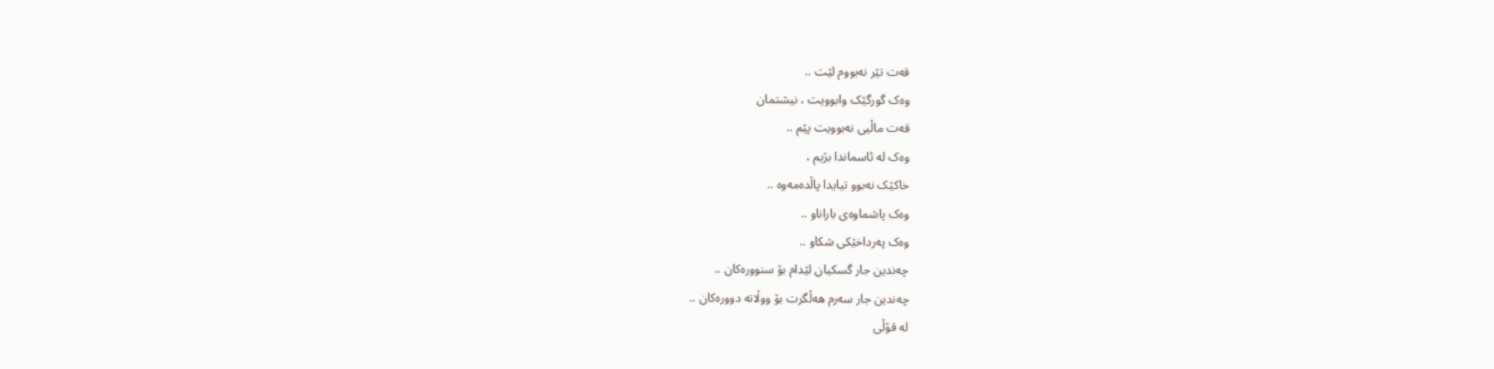قەت تێر نەبووم لێت ..
وەک گورگێک وابوویت ، نیشتمان
قەت ماڵیی نەبوویت پێم ..
وەک لە ئاسماندا بژیم ،
خاکێک نەبوو تیایدا پاڵدەمەوە ..
وەک پاشماوەی باراناو ..
وەک پەرداخێکی شکاو ..
چەندین جار گسکیان لێدام بۆ سنوورەکان ..
چەندین جار سەرم هەڵگرت بۆ ووڵاتە دوورەکان ..
لە قۆڵی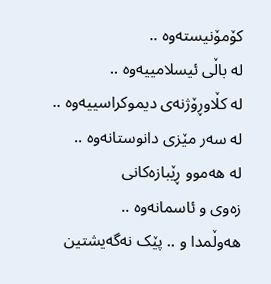کۆمۆنیستەوە ..
لە باڵی ئیسلامییەوە ..
لە کڵاوڕۆژنەی دیموکراسییەوە ..
لە سەر مێزی دانوستانەوە ..
لە هەموو ڕێبازەکانی
زەوی و ئاسمانەوە ..
هەوڵمدا و .. پێک نەگەیشتین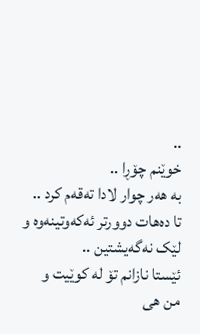..
خوێنم چۆڕا ..
بە هەر چوار لادا تەقەم کرد ..
تا دەهات دوورتر ئەکەوتینەوە و
لێک نەگەیشتین ..
ئێستا نازانم تۆ لە کوێیت و
من هی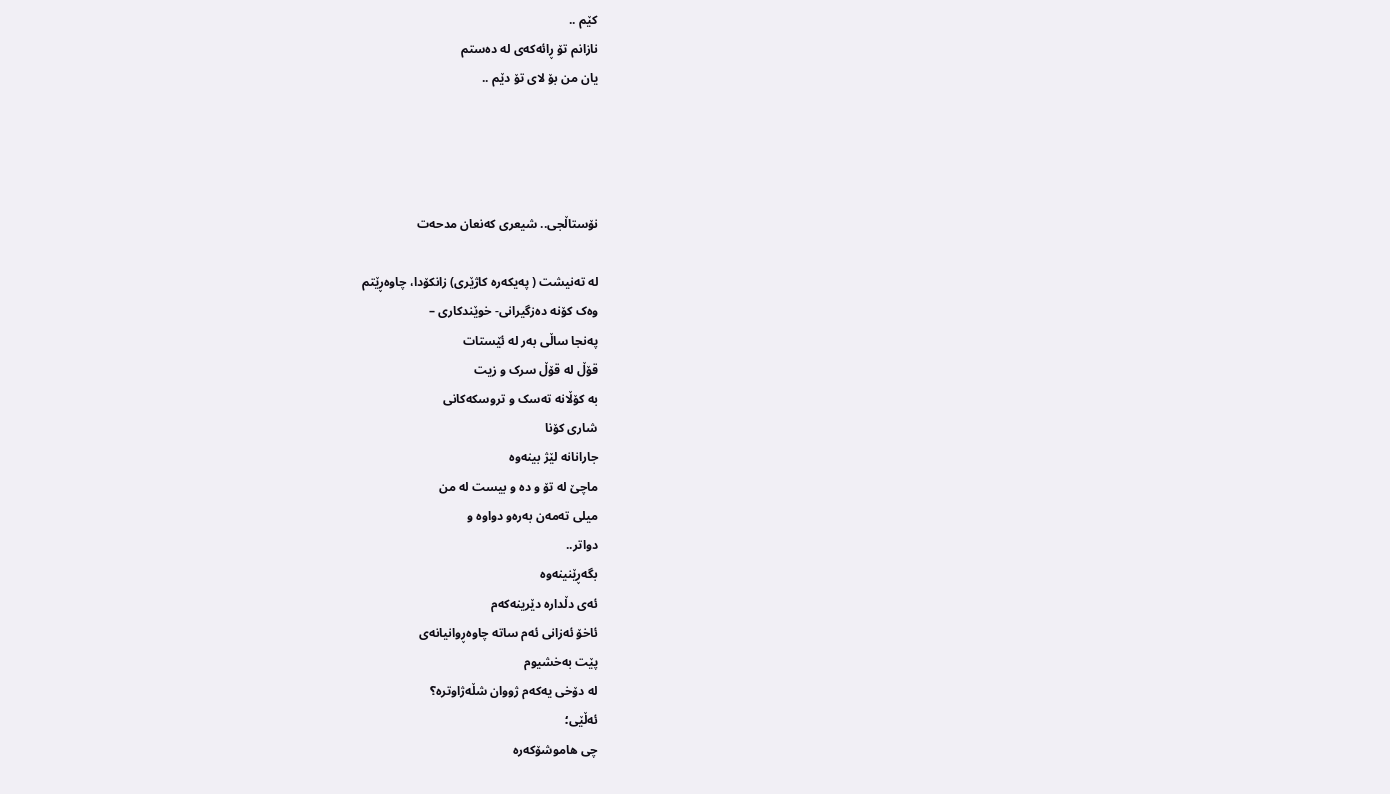کێم ..
نازانم تۆ ڕائەکەی لە دەستم
یان من بۆ لای تۆ دێم ..




نۆستاڵجی.. شیعری کەنعان مدحەت

لە تەنیشت ( پەیکەرە کاژێری) زانکۆدا، چاوەڕێتم
وەک کۆنە دەزگیرانی- خوێندکاری –
پەنجا ساڵی بەر لە ئێستات
قۆڵ لە قۆڵ سرک و زیت
بە کۆڵانە تەسک و تروسکەکانی
شاری کۆنا
جارانانە لێژ بینەوە
ماچێ لە تۆ و دە و بیست لە من
میلی تەمەن بەرەو دواوە و
دواتر..
بگەڕێنینەوە
ئەی دڵدارە دێرینەکەم
ئاخۆ ئەزانی ئەم ساتە چاوەڕوانیانەی
پێت بەخشیوم
لە دۆخی یەکەم ژووان شڵەژاوترە؟
ئەڵێی؛
چی هاموشۆکەرە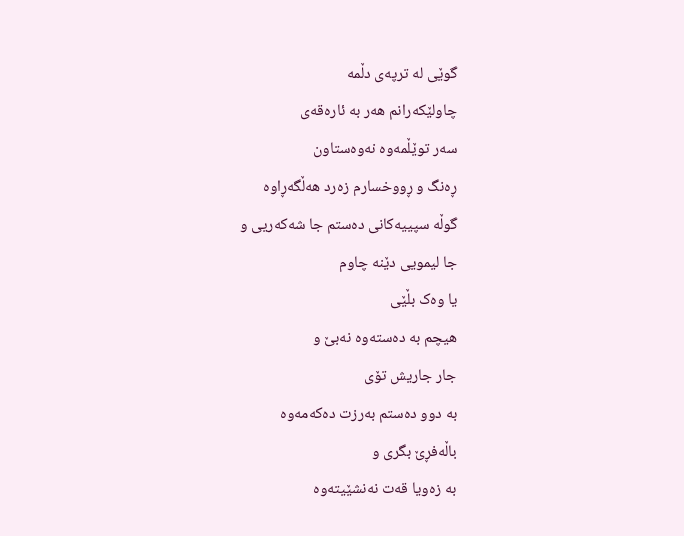گوێی لە ترپەی دڵمە
چاولێکەرانم هەر بە ئارەقەی
سەر توێڵمەوە نەوەستاون
ڕەنگ و ڕووخسارم زەرد هەڵگەڕاوە
گوڵە سپییەکانی دەستم جا شەکەریی و
جا لیمویی دێنە چاوم
یا وەک بڵێی
هیچم بە دەستەوە نەبێ و
جار جاریش تۆی
بە دوو دەستم بەرزت دەکەمەوە
باڵەفڕێ بگری و
بە زەویا قەت نەنشێیتەوە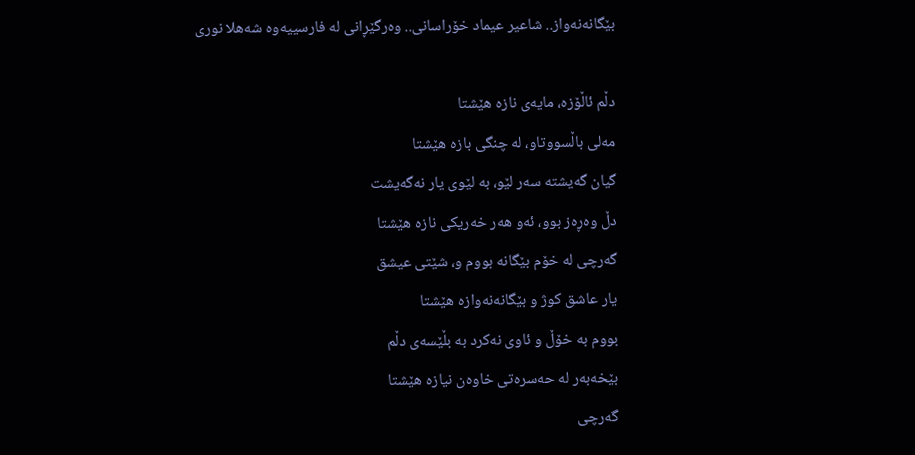بێگانەنەواز.. شاعیر عیماد خۆراسانی.. وەرگێڕانی لە فارسییەوە شەهلا نوری

دڵم ئاڵۆزە، مایەی نازە هێشتا
مەلی باڵسووتاو، لە چنگی بازە هێشتا
گیان گەیشتە سەر لێو، بە لێوی یار نەگەیشت
دڵ وەڕەز بوو، ئەو هەر خەریکی نازە هێشتا
گەرچی لە خۆم بێگانە بووم و، شێتی عیشق
یار عاشق کوژ و بێگانەنەوازە هێشتا
بووم بە خۆڵ و ئاوی نەکرد بە بڵێسەی دڵم
بێخەبەر لە حەسرەتی خاوەن نیازە هێشتا
گەرچی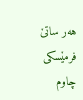هەر ساتێ فرمێسکی چاوم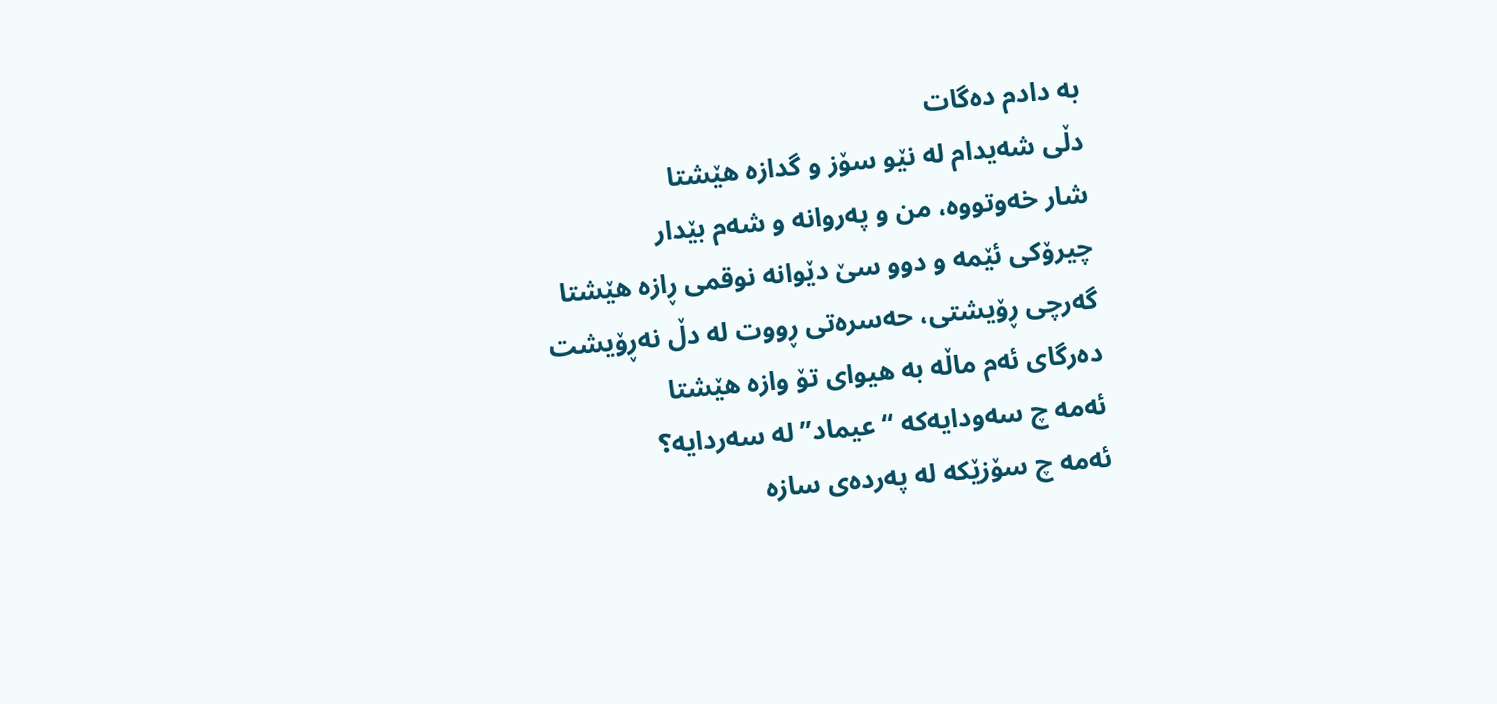بە دادم دەگات
دڵی شەیدام لە نێو سۆز و گدازە هێشتا
شار خەوتووە، من و پەروانە و شەم بێدار
چیرۆکی ئێمە و دوو سێ دێوانە نوقمی ڕازە هێشتا
گەرچی ڕۆیشتی، حەسرەتی ڕووت لە دڵ نەڕۆیشت
دەرگای ئەم ماڵە بە هیوای تۆ وازە هێشتا
ئەمە چ سەودایەکە “عیماد” لە سەردایە؟
ئەمە چ سۆزێکە لە پەردەی سازە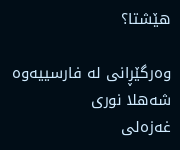هێشتا؟

وەرگێڕانی لە فارسییەوە شەهلا نوری
غەزەلی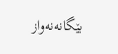بێگانەنەواز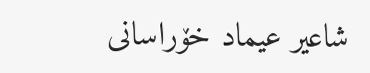شاعیر عیماد خۆراسانی